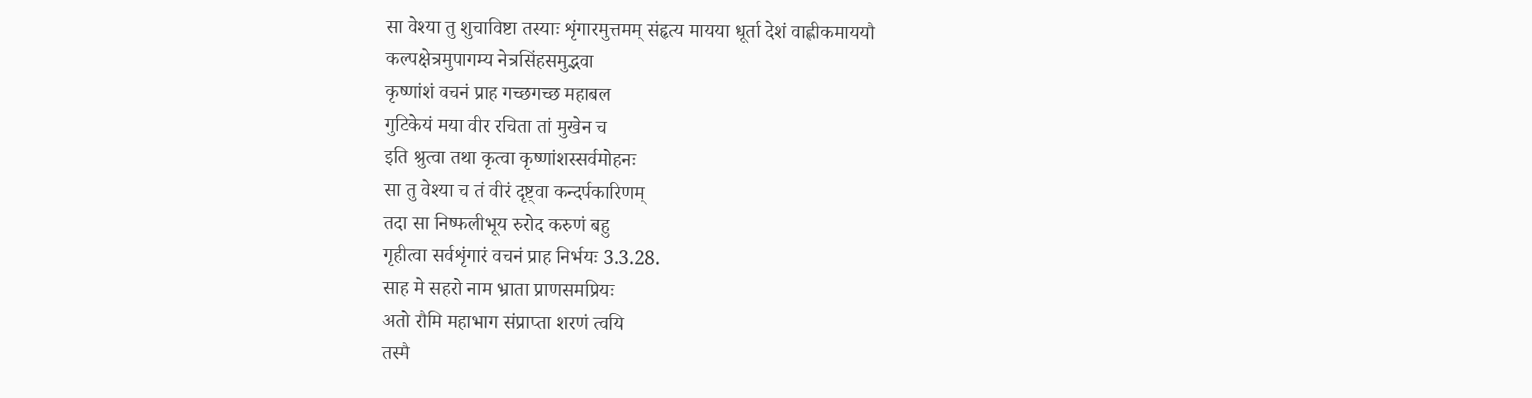सा वेश्या तु शुचाविष्टा तस्याः शृंगारमुत्तमम् संहृत्य मायया धूर्ता देशं वाह्लीकमाययौ
कल्पक्षेत्रमुपागम्य नेत्रसिंहसमुद्भवा
कृष्णांशं वचनं प्राह गच्छगच्छ महाबल
गुटिकेयं मया वीर रचिता तां मुखेन च
इति श्रुत्वा तथा कृत्वा कृष्णांशस्सर्वमोहनः
सा तु वेश्या च तं वीरं दृष्ट्वा कन्दर्पकारिणम्
तदा सा निष्फलीभूय रुरोद करुणं बहु
गृहीत्वा सर्वशृंगारं वचनं प्राह निर्भयः 3.3.28.
साह मे सहरो नाम भ्राता प्राणसमप्रियः
अतो रौमि महाभाग संप्राप्ता शरणं त्वयि
तस्मै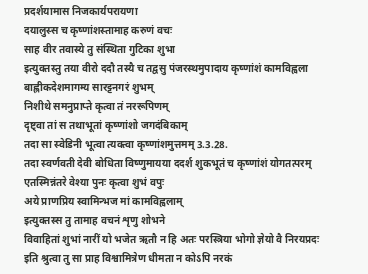प्रदर्शयामास निजकार्यपरायणा
दयालुस्स च कृष्णांशस्तामाह करुणं वचः
साह वीर तवास्ये तु संस्थिता गुटिका शुभा
इत्युक्तस्तु तया वीरो ददौ तस्यै च तद्वसु पंजरस्थमुपादाय कृष्णांशं कामविह्वला
बाह्लीकदेशमागम्य सारट्टनगरं शुभम्
निशीथे समनुप्राप्ते कृत्वा तं नररूपिणम्
दृष्ट्वा तां स तथाभूतां कृष्णांशो जगदंबिकाम्
तदा सा स्वेडिनी भूत्वा त्यक्त्वा कृष्णांशमुत्तमम् 3.3.28.
तदा स्वर्णवती देवी बोधिता विष्णुमायया ददर्श शुकभूतं च कृष्णांशं योगतत्परम्
एतस्मिन्नंतरे वेश्या पुनः कृत्वा शुभं वपुः
अये प्राणप्रिय स्वामिन्भज मां कामविह्वलाम्
इत्युक्तस्स तु तामाह वचनं शृणु शोभने
विवाहितां शुभां नारीं यो भजेत ऋतौ न हि अतः परस्त्रिया भोगो ज्ञेयो वै निरयप्रदः
इति श्रुत्वा तु सा प्राह विश्वामित्रेण धीमता न कोऽपि नरकं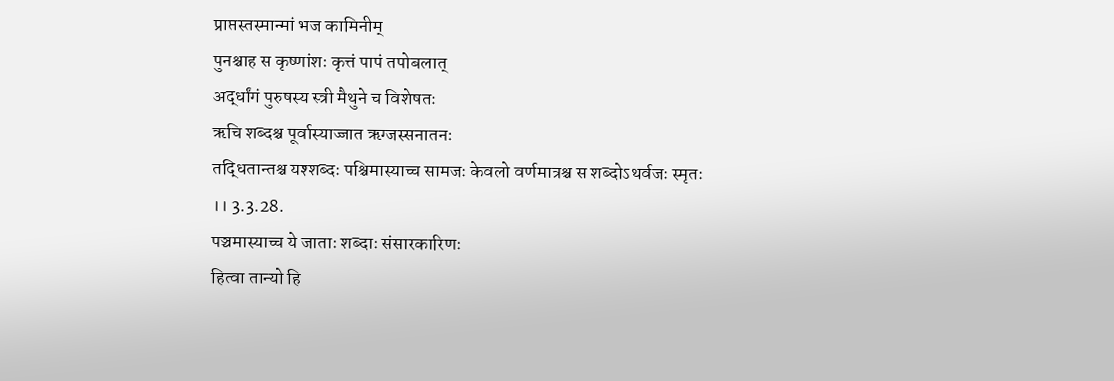प्राप्तस्तस्मान्मां भज कामिनीम्
पुनश्चाह स कृष्णांशः कृत्तं पापं तपोबलात्
अर्द्धांगं पुरुषस्य स्त्री मैथुने च विशेषतः
ऋचि शब्दश्च पूर्वास्याज्जात ऋग्जस्सनातनः
तद्धितान्तश्च यश्शब्दः पश्चिमास्याच्च सामजः केवलो वर्णमात्रश्च स शब्दोऽथर्वजः स्मृतः ।। 3.3.28.
पञ्चमास्याच्च ये जाताः शब्दाः संसारकारिणः
हित्वा तान्यो हि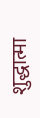शुद्धात्मा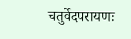चतुर्वेदपरायणः